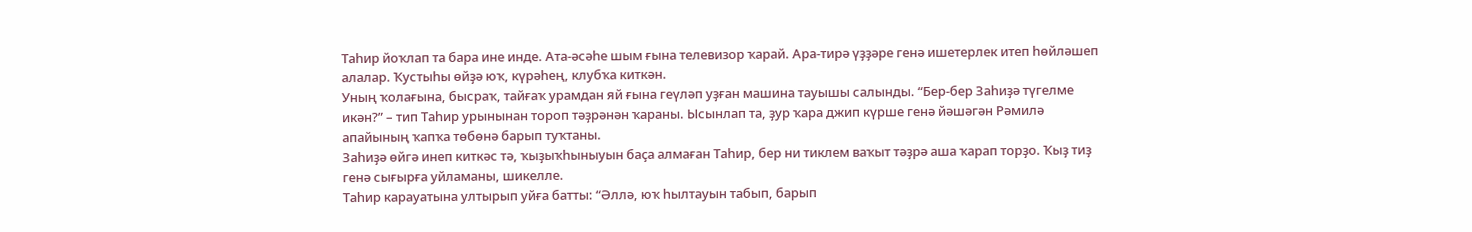Таһир йоҡлап та бара ине инде. Ата-әсәһе шым ғына телевизор ҡарай. Ара-тирә үҙҙәре генә ишетерлек итеп һөйләшеп алалар. Ҡустыһы өйҙә юҡ, күрәһең, клубҡа киткән.
Уның ҡолағына, бысраҡ, тайғаҡ урамдан яй ғына геүләп уҙған машина тауышы салынды. “Бер-бер Заһиҙә түгелме икән?” – тип Таһир урынынан тороп тәҙрәнән ҡараны. Ысынлап та, ҙур ҡара джип күрше генә йәшәгән Рәмилә апайының ҡапҡа төбөнә барып туҡтаны.
Заһиҙә өйгә инеп киткәс тә, ҡыҙыҡһыныуын баҫа алмаған Таһир, бер ни тиклем ваҡыт тәҙрә аша ҡарап торҙо. Ҡыҙ тиҙ генә сығырға уйламаны, шикелле.
Таһир карауатына ултырып уйға батты: “Әллә, юҡ һылтауын табып, барып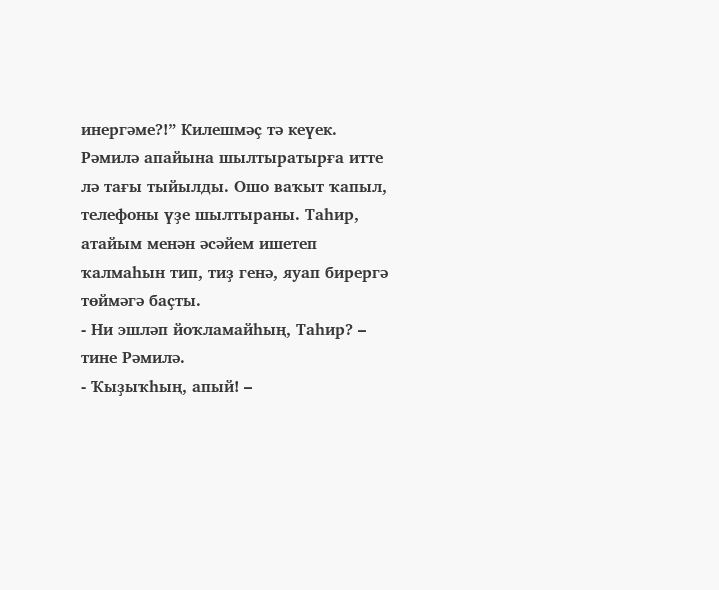инергәме?!” Килешмәҫ тә кеүек. Рәмилә апайына шылтыратырға итте лә тағы тыйылды. Ошо ваҡыт ҡапыл, телефоны үҙе шылтыраны. Таһир, атайым менән әсәйем ишетеп ҡалмаһын тип, тиҙ генә, яуап бирергә төймәгә баҫты.
- Ни эшләп йоҡламайһың, Таһир? – тине Рәмилә.
- Ҡыҙыҡһың, апый! –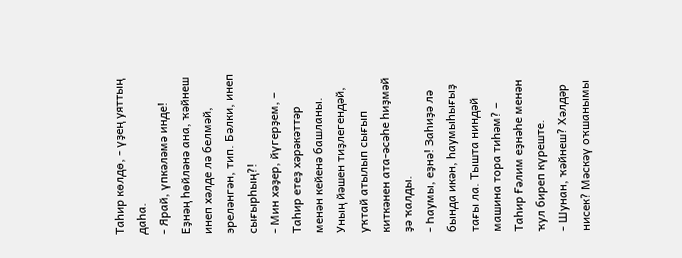Таһир көлдө, - үҙең уяттың даһа.
- Ярай, үпкәләмә инде! Еҙнәң һөйләнә ана, ҡәйнеш инеп хәлде лә белмәй, эреләнгән, тип. Бәлки, инеп сығырһың?!
- Мин хәҙер, йүгерҙем, – Таһир етеҙ хәрәкәттәр менән кейенә башланы. Уның йәшен тиҙлегендәй, уҡтай атылып сығып киткәнен ата-әсәһе һиҙмәй ҙә ҡалды.
- Һаумы, еҙнә! Заһиҙә лә бында икән, һаумыһығыҙ тағы ла. Тышта ниндәй машина тора тиһәм? – Таһир Ғәлим еҙнәһе менән ҡул биреп күреште.
- Шунан, ҡәйнеш? Хәлдәр нисек? Мәскәү оҡшанымы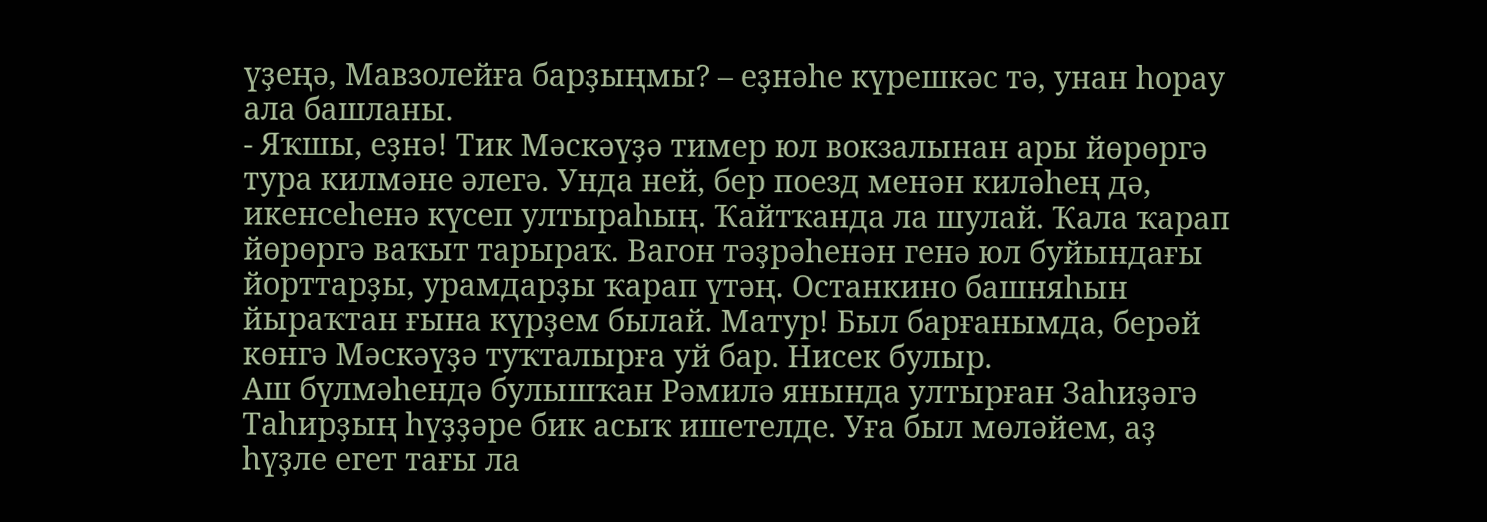үҙеңә, Мавзолейға барҙыңмы? – еҙнәһе күрешкәс тә, унан һорау ала башланы.
- Яҡшы, еҙнә! Тик Мәскәүҙә тимер юл вокзалынан ары йөрөргә тура килмәне әлегә. Унда ней, бер поезд менән киләһең дә, икенсеһенә күсеп ултыраһың. Ҡайтҡанда ла шулай. Ҡала ҡарап йөрөргә ваҡыт тарыраҡ. Вагон тәҙрәһенән генә юл буйындағы йорттарҙы, урамдарҙы ҡарап үтәң. Останкино башняһын йыраҡтан ғына күрҙем былай. Матур! Был барғанымда, берәй көнгә Мәскәүҙә туҡталырға уй бар. Нисек булыр.
Аш бүлмәһендә булышҡан Рәмилә янында ултырған Заһиҙәгә Таһирҙың һүҙҙәре бик асыҡ ишетелде. Уға был мөләйем, аҙ һүҙле егет тағы ла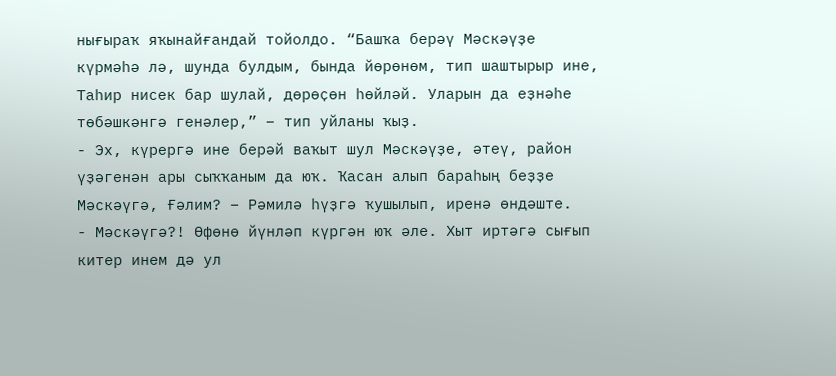нығыраҡ яҡынайғандай тойолдо. “Башҡа берәү Мәскәүҙе күрмәһә лә, шунда булдым, бында йөрөнөм, тип шаштырыр ине, Таһир нисек бар шулай, дөрөҫөн һөйләй. Уларын да еҙнәһе төбәшкәнгә генәлер,” – тип уйланы ҡыҙ.
- Эх, күрергә ине берәй ваҡыт шул Мәскәүҙе, әтеү, район үҙәгенән ары сыҡҡаным да юҡ. Ҡасан алып бараһың беҙҙе Мәскәүгә, Ғәлим? – Рәмилә һүҙгә ҡушылып, иренә өндәште.
- Мәскәүгә?! Өфөнө йүнләп күргән юҡ әле. Хыт иртәгә сығып китер инем дә ул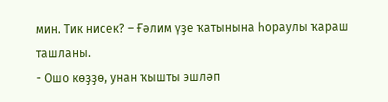мин. Тик нисек? – Ғәлим үҙе ҡатынына һораулы ҡараш ташланы.
- Ошо көҙҙө, унан ҡышты эшләп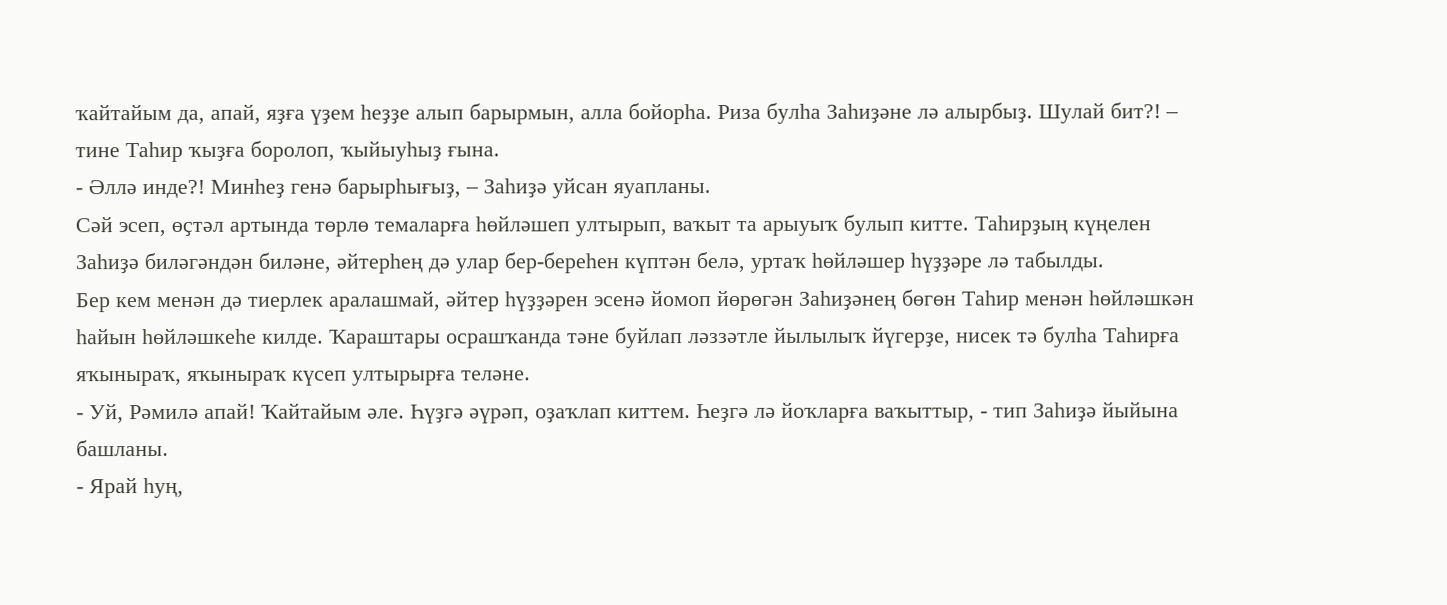ҡайтайым да, апай, яҙға үҙем һеҙҙе алып барырмын, алла бойорһа. Риза булһа Заһиҙәне лә алырбыҙ. Шулай бит?! – тине Таһир ҡыҙға боролоп, ҡыйыуһыҙ ғына.
- Әллә инде?! Минһеҙ генә барырһығыҙ, – Заһиҙә уйсан яуапланы.
Сәй эсеп, өҫтәл артында төрлө темаларға һөйләшеп ултырып, ваҡыт та арыуыҡ булып китте. Таһирҙың күңелен Заһиҙә биләгәндән биләне, әйтерһең дә улар бер-береһен күптән белә, уртаҡ һөйләшер һүҙҙәре лә табылды.
Бер кем менән дә тиерлек аралашмай, әйтер һүҙҙәрен эсенә йомоп йөрөгән Заһиҙәнең бөгөн Таһир менән һөйләшкән һайын һөйләшкеһе килде. Ҡараштары осрашҡанда тәне буйлап ләззәтле йылылыҡ йүгерҙе, нисек тә булһа Таһирға яҡыныраҡ, яҡыныраҡ күсеп ултырырға теләне.
- Уй, Рәмилә апай! Ҡайтайым әле. Һүҙгә әүрәп, оҙаҡлап киттем. Һеҙгә лә йоҡларға ваҡыттыр, - тип Заһиҙә йыйына башланы.
- Ярай һуң,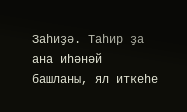Заһиҙә. Таһир ҙа ана иһәнәй башланы, ял иткеһе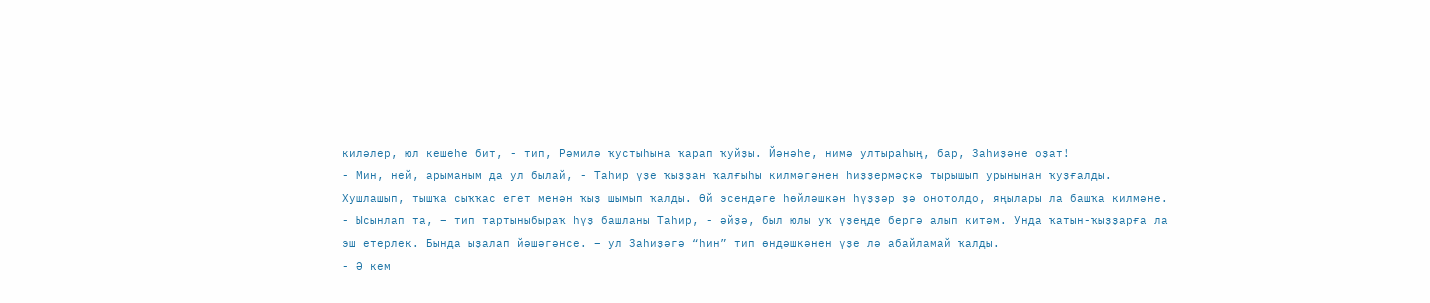киләлер, юл кешеһе бит, - тип, Рәмилә ҡустыһына ҡарап ҡуйҙы. Йәнәһе, нимә ултыраһың, бар, Заһиҙәне оҙат!
- Мин, ней, арыманым да ул былай, - Таһир үҙе ҡыҙҙан ҡалғыһы килмәгәнен һиҙҙермәҫкә тырышып урынынан ҡуҙғалды.
Хушлашып, тышҡа сыҡҡас егет менән ҡыҙ шымып ҡалды. Өй эсендәге һөйләшкән һүҙҙәр ҙә онотолдо, яңылары ла башҡа килмәне.
- Ысынлап та, – тип тартыныбыраҡ һүҙ башланы Таһир, - әйҙә, был юлы уҡ үҙеңде бергә алып китәм. Унда ҡатын-ҡыҙҙарға ла эш етерлек. Бында ыҙалап йәшәгәнсе. – ул Заһиҙәгә “һин” тип өндәшкәнен үҙе лә абайламай ҡалды.
- Ә кем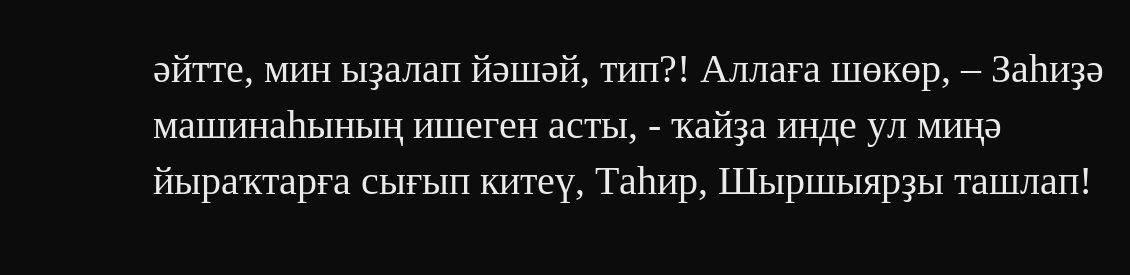әйтте, мин ыҙалап йәшәй, тип?! Аллаға шөкөр, – Заһиҙә машинаһының ишеген асты, - ҡайҙа инде ул миңә йыраҡтарға сығып китеү, Таһир, Шыршыярҙы ташлап!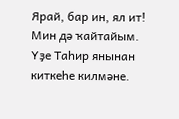Ярай, бар ин, ял ит! Мин дә ҡайтайым.
Үҙе Таһир янынан киткеһе килмәне.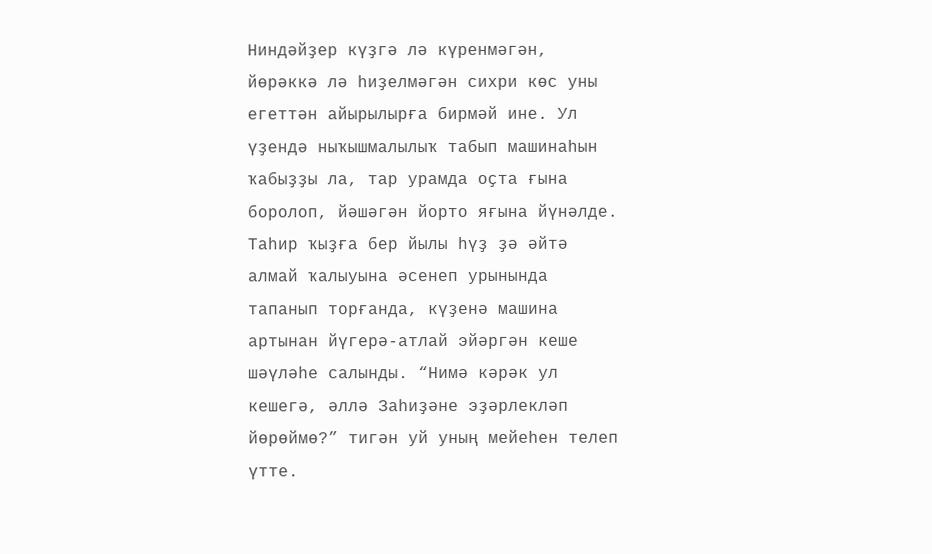Ниндәйҙер күҙгә лә күренмәгән, йөрәккә лә һиҙелмәгән сихри көс уны егеттән айырылырға бирмәй ине. Ул үҙендә ныҡышмалылыҡ табып машинаһын ҡабыҙҙы ла, тар урамда оҫта ғына боролоп, йәшәгән йорто яғына йүнәлде.
Таһир ҡыҙға бер йылы һүҙ ҙә әйтә алмай ҡалыуына әсенеп урынында тапанып торғанда, күҙенә машина артынан йүгерә-атлай эйәргән кеше шәүләһе салынды. “Нимә кәрәк ул кешегә, әллә Заһиҙәне эҙәрлекләп йөрөймө?” тигән уй уның мейеһен телеп үтте.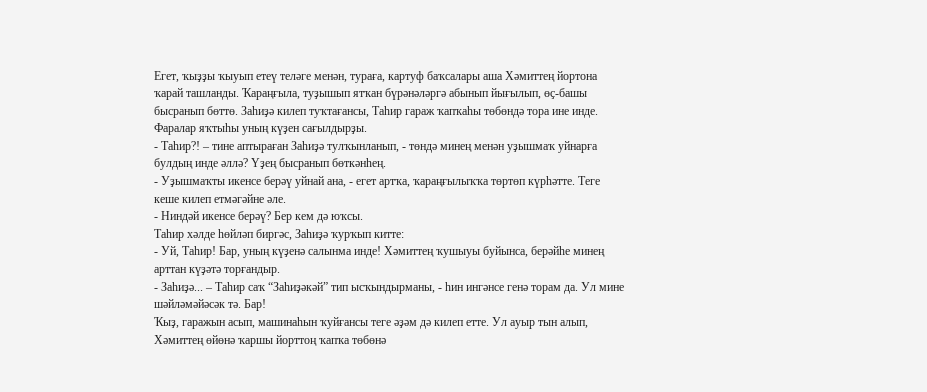Егет, ҡыҙҙы ҡыуып етеү теләге менән, тураға, картуф баҡсалары аша Хәмиттең йортона ҡарай ташланды. Ҡараңғыла, туҙышып ятҡан бүрәнәләргә абынып йығылып, өҫ-башы бысранып бөттө. Заһиҙә килеп туҡтағансы, Таһир гараж ҡапҡаһы төбөндә тора ине инде. Фаралар яҡтыһы уның күҙен сағылдырҙы.
- Таһир?! – тине аптыраған Заһиҙә тулҡынланып, - төндә минең менән уҙышмаҡ уйнарға булдың инде әллә? Үҙең бысранып бөткәнһең.
- Уҙышмаҡты икенсе берәү уйнай ана, - егет артҡа, ҡараңғылыҡҡа төртөп күрһәтте. Теге кеше килеп етмәгәйне әле.
- Ниндәй икенсе берәү? Бер кем дә юҡсы.
Таһир хәлде һөйләп биргәс, Заһиҙә ҡурҡып китте:
- Уй, Таһир! Бар, уның күҙенә салынма инде! Хәмиттең ҡушыуы буйынса, берәйһе минең арттан күҙәтә торғандыр.
- Заһиҙә... – Таһир саҡ “Заһиҙәкәй” тип ысҡындырманы, - һин ингәнсе генә торам да. Ул мине шәйләмәйәсәк тә. Бар!
Ҡыҙ, гаражын асып, машинаһын ҡуйғансы теге әҙәм дә килеп етте. Ул ауыр тын алып, Хәмиттең өйөнә ҡаршы йорттоң ҡапҡа төбөнә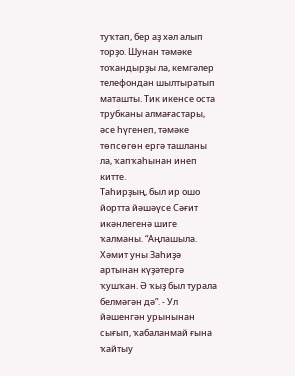туҡтап, бер аҙ хәл алып торҙо. Шунан тәмәке тоҡандырҙы ла, кемгәлер телефондан шылтыратып маташты. Тик икенсе оста трубканы алмағастары, әсе һүгенеп, тәмәке төпсөгөн ергә ташланы ла, ҡапҡаһынан инеп китте.
Таһирҙың, был ир ошо йортта йәшәүсе Сәғит икәнлегенә шиге ҡалманы. “Аңлашыла. Хәмит уны Заһиҙә артынан күҙәтергә ҡушҡан. Ә ҡыҙ был турала белмәгән дә”. - Ул йәшенгән урынынан сығып, ҡабаланмай ғына ҡайтыу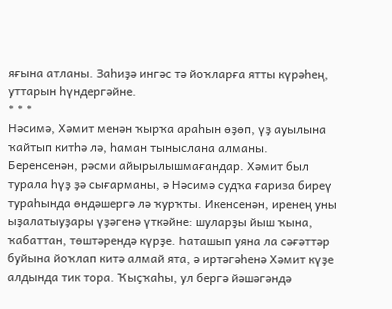яғына атланы. Заһиҙә ингәс тә йоҡларға ятты күрәһең, уттарын һүндергәйне.
* * *
Нәсимә, Хәмит менән ҡырҡа араһын өҙөп, үҙ ауылына ҡайтып китһә лә, һаман тыныслана алманы. Беренсенән, рәсми айырылышмағандар. Хәмит был турала һүҙ ҙә сығарманы, ә Нәсимә судҡа ғариза биреү тураһында өндәшергә лә ҡурҡты. Икенсенән, иренең уны ыҙалатыуҙары үҙәгенә үткәйне: шуларҙы йыш ҡына, ҡабаттан, төштәрендә күрҙе. Һаташып уяна ла сәғәттәр буйына йоҡлап китә алмай ята, ә иртәгәһенә Хәмит күҙе алдында тик тора. Ҡыҫҡаһы, ул бергә йәшәгәндә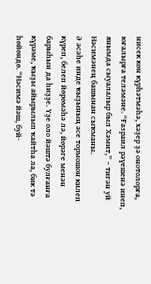нисек көн күрһәтмәһә, хәҙер ҙә онотолорға, юғалырға теләмәне. “Ғазраил рәүешенә инеп, янымда сыуалалыр был Хәмит,” – тигән уй Нәсимәнең башынан сыҡманы.
Ә әсәһе инде ҡыҙының әсе тормошон килеп күреп, белеп йөрөмәһә лә, йөрәге менән барыһын да һиҙҙе. Үҙе оло йәштә булғанға күрәме, ҡыҙы айырылып ҡайтһа ла, бик тә һөйөндө. “Нәсимә йәш, буй-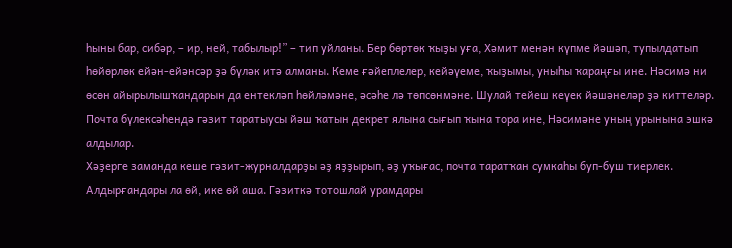һыны бар, сибәр, – ир, ней, табылыр!” – тип уйланы. Бер бөртөк ҡыҙы уға, Хәмит менән күпме йәшәп, тупылдатып һөйөрлөк ейән-ейәнсәр ҙә бүләк итә алманы. Кеме ғәйеплелер, кейәүеме, ҡыҙымы, уныһы ҡараңғы ине. Нәсимә ни өсөн айырылышҡандарын да ентекләп һөйләмәне, әсәһе лә төпсөнмәне. Шулай тейеш кеүек йәшәнеләр ҙә киттеләр.
Почта бүлексәһендә гәзит таратыусы йәш ҡатын декрет ялына сығып ҡына тора ине, Нәсимәне уның урынына эшкә алдылар.
Хәҙерге заманда кеше гәзит-журналдарҙы әҙ яҙҙырып, әҙ уҡығас, почта таратҡан сумкаһы буп-буш тиерлек. Алдырғандары ла өй, ике өй аша. Гәзиткә тотошлай урамдары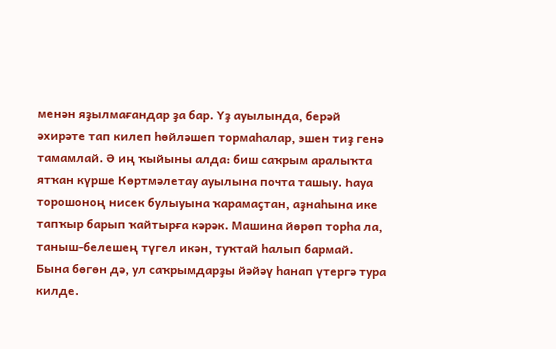менән яҙылмағандар ҙа бар. Үҙ ауылында, берәй әхирәте тап килеп һөйләшеп тормаһалар, эшен тиҙ генә тамамлай. Ә иң ҡыйыны алда: биш саҡрым аралыҡта ятҡан күрше Көртмәлетау ауылына почта ташыу. Һауа торошоноң нисек булыуына ҡарамаҫтан, аҙнаһына ике тапҡыр барып ҡайтырға кәрәк. Машина йөрөп торһа ла, таныш-белешең түгел икән, туҡтай һалып бармай. Бына бөгөн дә, ул саҡрымдарҙы йәйәү һанап үтергә тура килде.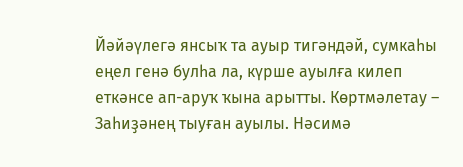Йәйәүлегә янсыҡ та ауыр тигәндәй, сумкаһы еңел генә булһа ла, күрше ауылға килеп еткәнсе ап-аруҡ ҡына арытты. Көртмәлетау – Заһиҙәнең тыуған ауылы. Нәсимә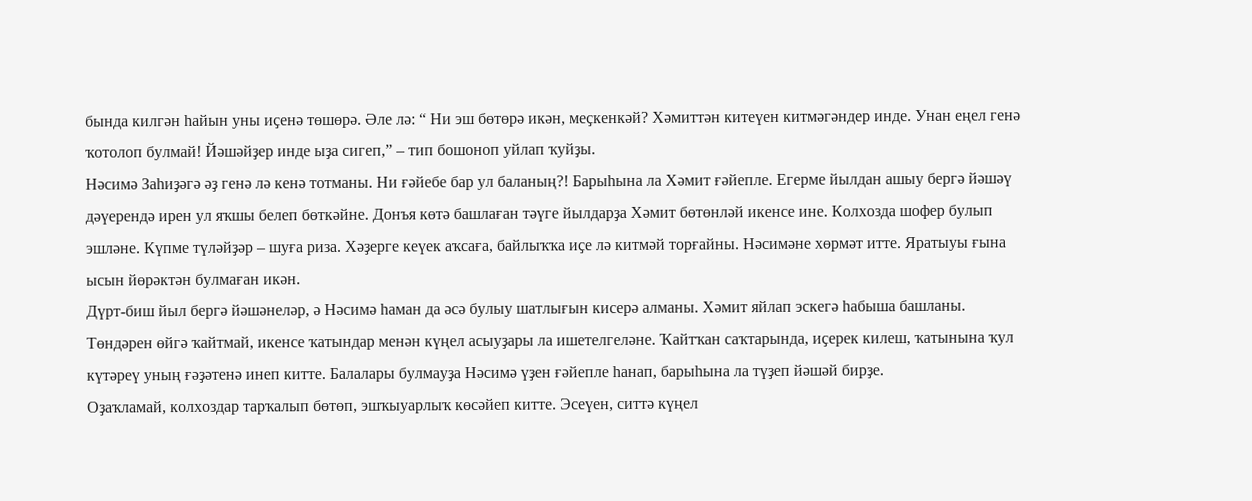бында килгән һайын уны иҫенә төшөрә. Әле лә: “ Ни эш бөтөрә икән, меҫкенкәй? Хәмиттән китеүен китмәгәндер инде. Унан еңел генә ҡотолоп булмай! Йәшәйҙер инде ыҙа сигеп,” – тип бошоноп уйлап ҡуйҙы.
Нәсимә Заһиҙәгә әҙ генә лә кенә тотманы. Ни ғәйебе бар ул баланың?! Барыһына ла Хәмит ғәйепле. Егерме йылдан ашыу бергә йәшәү дәүерендә ирен ул яҡшы белеп бөткәйне. Донъя көтә башлаған тәүге йылдарҙа Хәмит бөтөнләй икенсе ине. Колхозда шофер булып эшләне. Күпме түләйҙәр – шуға риза. Хәҙерге кеүек аҡсаға, байлыҡҡа иҫе лә китмәй торғайны. Нәсимәне хөрмәт итте. Яратыуы ғына ысын йөрәктән булмаған икән.
Дүрт-биш йыл бергә йәшәнеләр, ә Нәсимә һаман да әсә булыу шатлығын кисерә алманы. Хәмит яйлап эскегә һабыша башланы. Төндәрен өйгә ҡайтмай, икенсе ҡатындар менән күңел асыуҙары ла ишетелгеләне. Ҡайтҡан саҡтарында, иҫерек килеш, ҡатынына ҡул күтәреү уның ғәҙәтенә инеп китте. Балалары булмауҙа Нәсимә үҙен ғәйепле һанап, барыһына ла түҙеп йәшәй бирҙе.
Оҙаҡламай, колхоздар тарҡалып бөтөп, эшҡыуарлыҡ көсәйеп китте. Эсеүен, ситтә күңел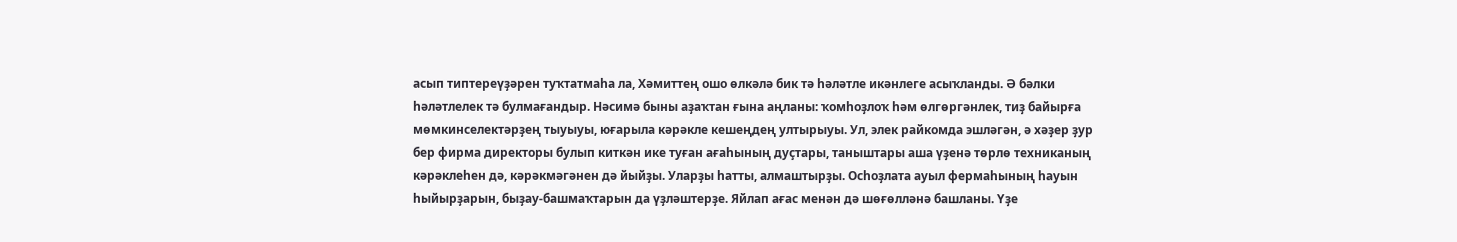асып типтереүҙәрен туҡтатмаһа ла, Хәмиттең ошо өлкәлә бик тә һәләтле икәнлеге асыҡланды. Ә бәлки һәләтлелек тә булмағандыр. Нәсимә быны аҙаҡтан ғына аңланы: ҡомһоҙлоҡ һәм өлгөргәнлек, тиҙ байырға мөмкинселектәрҙең тыуыуы, юғарыла кәрәкле кешеңдең ултырыуы. Ул, элек райкомда эшләгән, ә хәҙер ҙур бер фирма директоры булып киткән ике туған ағаһының дуҫтары, таныштары аша үҙенә төрлө техниканың кәрәклеһен дә, кәрәкмәгәнен дә йыйҙы. Уларҙы һатты, алмаштырҙы. Осһоҙлата ауыл фермаһының һауын һыйырҙарын, быҙау-башмаҡтарын да үҙләштерҙе. Яйлап ағас менән дә шөғөлләнә башланы. Үҙе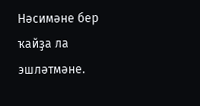Нәсимәне бер ҡайҙа ла эшләтмәне.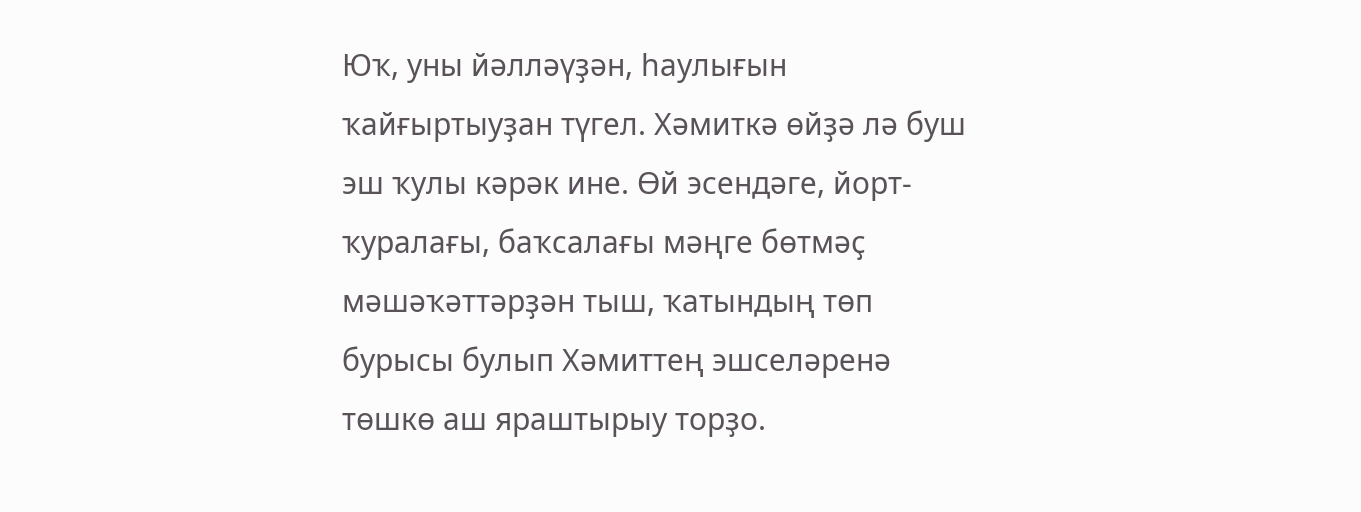Юҡ, уны йәлләүҙән, һаулығын ҡайғыртыуҙан түгел. Хәмиткә өйҙә лә буш эш ҡулы кәрәк ине. Өй эсендәге, йорт-ҡуралағы, баҡсалағы мәңге бөтмәҫ мәшәҡәттәрҙән тыш, ҡатындың төп бурысы булып Хәмиттең эшселәренә төшкө аш яраштырыу торҙо.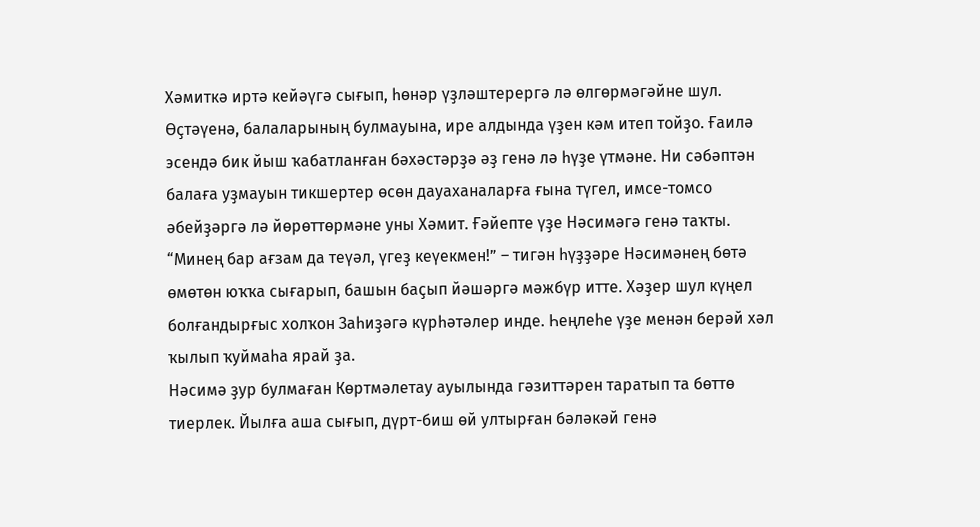Хәмиткә иртә кейәүгә сығып, һөнәр үҙләштерергә лә өлгөрмәгәйне шул. Өҫтәүенә, балаларының булмауына, ире алдында үҙен кәм итеп тойҙо. Ғаилә эсендә бик йыш ҡабатланған бәхәстәрҙә әҙ генә лә һүҙе үтмәне. Ни сәбәптән балаға уҙмауын тикшертер өсөн дауаханаларға ғына түгел, имсе-томсо әбейҙәргә лә йөрөттөрмәне уны Хәмит. Ғәйепте үҙе Нәсимәгә генә таҡты. “Минең бар ағзам да теүәл, үгеҙ кеүекмен!” – тигән һүҙҙәре Нәсимәнең бөтә өмөтөн юҡҡа сығарып, башын баҫып йәшәргә мәжбүр итте. Хәҙер шул күңел болғандырғыс холҡон Заһиҙәгә күрһәтәлер инде. Һеңлеһе үҙе менән берәй хәл ҡылып ҡуймаһа ярай ҙа.
Нәсимә ҙур булмаған Көртмәлетау ауылында гәзиттәрен таратып та бөттө тиерлек. Йылға аша сығып, дүрт-биш өй ултырған бәләкәй генә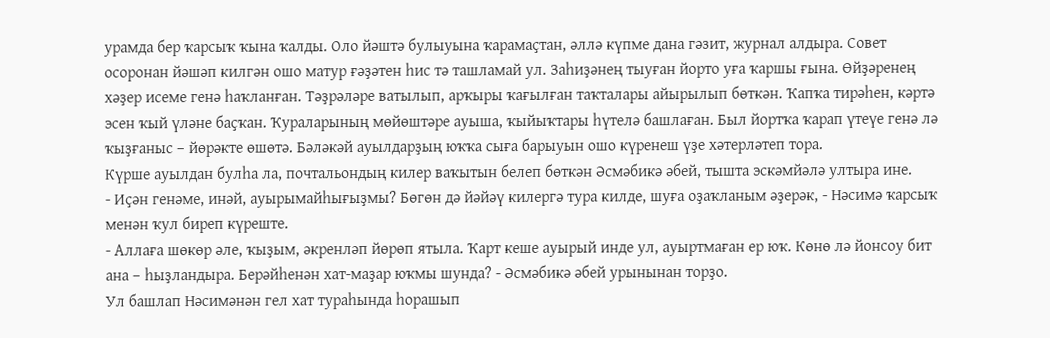урамда бер ҡарсыҡ ҡына ҡалды. Оло йәштә булыуына ҡарамаҫтан, әллә күпме дана гәзит, журнал алдыра. Совет осоронан йәшәп килгән ошо матур ғәҙәтен һис тә ташламай ул. Заһиҙәнең тыуған йорто уға ҡаршы ғына. Өйҙәренең хәҙер исеме генә һаҡланған. Тәҙрәләре ватылып, арҡыры ҡағылған таҡталары айырылып бөткән. Ҡапҡа тирәһен, кәртә эсен ҡый үләне баҫҡан. Ҡураларының мөйөштәре ауыша, ҡыйыҡтары һүтелә башлаған. Был йортҡа ҡарап үтеүе генә лә ҡыҙғаныс – йөрәкте өшөтә. Бәләкәй ауылдарҙың юҡҡа сыға барыуын ошо күренеш үҙе хәтерләтеп тора.
Күрше ауылдан булһа ла, почтальондың килер ваҡытын белеп бөткән Әсмәбикә әбей, тышта эскәмйәлә ултыра ине.
- Иҫән генәме, инәй, ауырымайһығыҙмы? Бөгөн дә йәйәү килергә тура килде, шуға оҙаҡланым әҙерәк, - Нәсимә ҡарсыҡ менән ҡул биреп күреште.
- Аллаға шөкөр әле, ҡыҙым, әкренләп йөрөп ятыла. Ҡарт кеше ауырый инде ул, ауыртмаған ер юҡ. Көнө лә йонсоу бит ана – һыҙландыра. Берәйһенән хат-маҙар юҡмы шунда? - Әсмәбикә әбей урынынан торҙо.
Ул башлап Нәсимәнән гел хат тураһында һорашып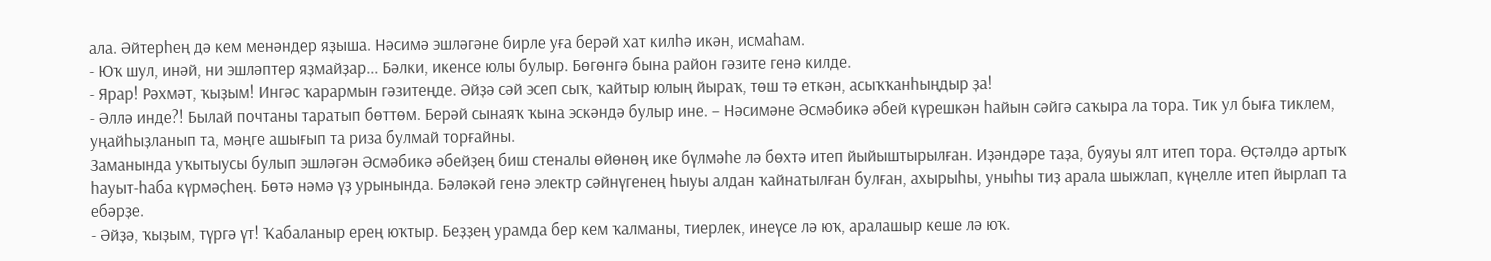ала. Әйтерһең дә кем менәндер яҙыша. Нәсимә эшләгәне бирле уға берәй хат килһә икән, исмаһам.
- Юҡ шул, инәй, ни эшләптер яҙмайҙар... Бәлки, икенсе юлы булыр. Бөгөнгә бына район гәзите генә килде.
- Ярар! Рәхмәт, ҡыҙым! Ингәс ҡарармын гәзитеңде. Әйҙә сәй эсеп сыҡ, ҡайтыр юлың йыраҡ, төш тә еткән, асыҡҡанһыңдыр ҙа!
- Әллә инде?! Былай почтаны таратып бөттөм. Берәй сынаяҡ ҡына эскәндә булыр ине. – Нәсимәне Әсмәбикә әбей күрешкән һайын сәйгә саҡыра ла тора. Тик ул быға тиклем, уңайһыҙланып та, мәңге ашығып та риза булмай торғайны.
Заманында уҡытыусы булып эшләгән Әсмәбикә әбейҙең биш стеналы өйөнөң ике бүлмәһе лә бөхтә итеп йыйыштырылған. Иҙәндәре таҙа, буяуы ялт итеп тора. Өҫтәлдә артыҡ һауыт-һаба күрмәҫһең. Бөтә нәмә үҙ урынында. Бәләкәй генә электр сәйнүгенең һыуы алдан ҡайнатылған булған, ахырыһы, уныһы тиҙ арала шыжлап, күңелле итеп йырлап та ебәрҙе.
- Әйҙә, ҡыҙым, түргә үт! Ҡабаланыр ерең юҡтыр. Беҙҙең урамда бер кем ҡалманы, тиерлек, инеүсе лә юҡ, аралашыр кеше лә юҡ.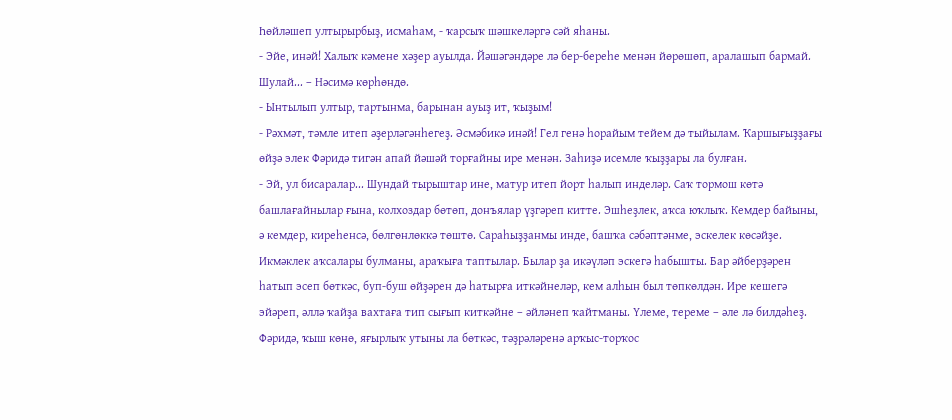Һөйләшеп ултырырбыҙ, исмаһам, - ҡарсыҡ шәшкеләргә сәй яһаны.
- Эйе, инәй! Халыҡ кәмене хәҙер ауылда. Йәшәгәндәре лә бер-береһе менән йөрөшөп, аралашып бармай. Шулай... – Нәсимә көрһөндө.
- Ынтылып ултыр, тартынма, барынан ауыҙ ит, ҡыҙым!
- Рәхмәт, тәмле итеп әҙерләгәнһегеҙ. Әсмәбикә инәй! Гел генә һорайым тейем дә тыйылам. Ҡаршығыҙҙағы өйҙә элек Фәридә тигән апай йәшәй торғайны ире менән. Заһиҙә исемле ҡыҙҙары ла булған.
- Эй, ул бисаралар... Шундай тырыштар ине, матур итеп йорт һалып инделәр. Саҡ тормош көтә башлағайнылар ғына, колхоздар бөтөп, донъялар үҙгәреп китте. Эшһеҙлек, аҡса юҡлыҡ. Кемдер байыны, ә кемдер, киреһенсә, бөлгөнлөккә төштө. Сараһыҙҙанмы инде, башҡа сәбәптәнме, эскелек көсәйҙе. Икмәклек аҡсалары булманы, араҡыға таптылар. Былар ҙа икәүләп эскегә һабышты. Бар әйберҙәрен һатып эсеп бөткәс, буп-буш өйҙәрен дә һатырға иткәйнеләр, кем алһын был төпкөлдән. Ире кешегә эйәреп, әллә ҡайҙа вахтаға тип сығып киткәйне – әйләнеп ҡайтманы. Үлеме, тереме – әле лә билдәһеҙ. Фәридә, ҡыш көнө, яғырлыҡ утыны ла бөткәс, тәҙрәләренә арҡыс-торҡос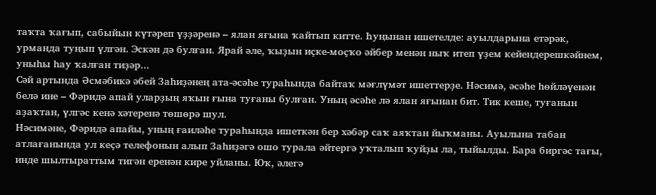таҡта ҡағып, сабыйын күтәреп үҙҙәренә – ялан яғына ҡайтып китте. Һуңынан ишетелде: ауылдарына етәрәк, урманда туңып үлгән. Эскән дә булған. Ярай әле, ҡыҙын иҫке-моҫҡо әйбер менән ныҡ итеп үҙем кейендерешкәйнем, уныһы һау ҡалған тиҙәр...
Сәй артында Әсмәбикә әбей Заһиҙәнең ата-әсәһе тураһында байтаҡ мәғлүмәт ишеттерҙе. Нәсимә, әсәһе һөйләүенән белә ине – Фәридә апай уларҙың яҡын ғына туғаны булған. Уның әсәһе лә ялан яғынан бит. Тик кеше, туғанын аҙаҡтан, үлгәс кенә хәтеренә төшөрә шул.
Нәсимәне, Фәридә апайы, уның ғаиләһе тураһында ишеткән бер хәбәр саҡ аяҡтан йыҡманы. Ауылына табан атлағанында ул кеҫә телефонын алып Заһиҙәгә ошо турала әйтергә уҡталып ҡуйҙы ла, тыйылды. Бара биргәс тағы, инде шылтыраттым тигән еренән кире уйланы. Юҡ, әлегә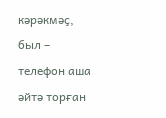кәрәкмәҫ, был – телефон аша әйтә торған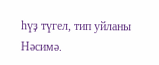һүҙ түгел, тип уйланы Нәсимә.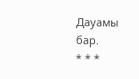Дауамы бар.
* * *